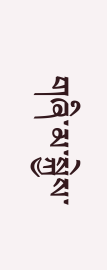གཞི་མ་སྐྱེས་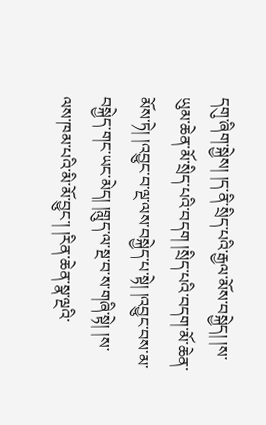དགུ་ཞིག་སྐྱེས། །ད་ནི་སྲིད་པའི་རྒྱལ་མོས་བསྐྱེད། །ས་ཡུམ་ཆེན་མོ་སྲིད་པའི་བདག །སྲིད་པའི་བདག་མོ་ཆེན་མོས་ཏེ། །འབྱུང་བ་ལྔ་ལས་བསྐྱེད་པ་སྟེ། །འབྱུང་བས་མ་བསྐྱེད་གང་ཡང་མེད། །གླུད་ལ་སྔ་བ་ས་གཞི་སྟེ། །ས་ལས་ཁམ་པའི་མི་མོ་བྱུང་། །རིན་ཆེན་སྣ་ལྔའི་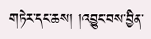གཏེར་དང་ཆས། །འབྱུང་བས་བྱིན་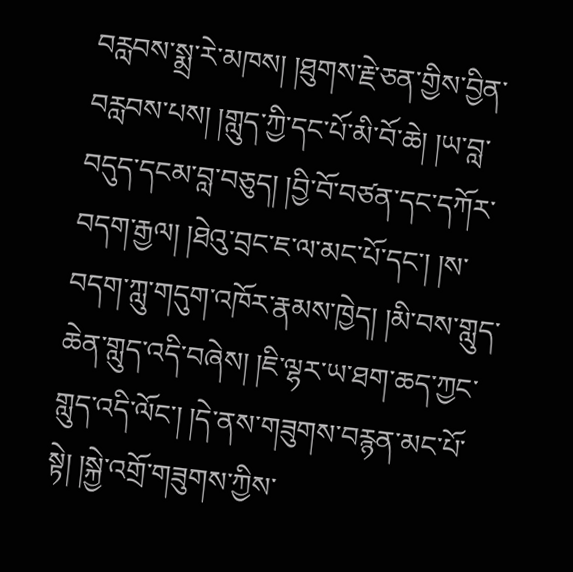བརླབས་སྨྲ་རེ་མཁས། །ཐུགས་རྗེ་ཅན་གྱིས་བྱིན་བརླབས་པས། །གླུད་ཀྱི་དང་པོ་མི་བོ་ཆེ། །ཡ་བླ་བདུད་དངམ་བླ་བཅུད། །བྱི་བོ་བཙན་དང་དཀོར་བདག་རྒྱལ། །ཐེའུ་བྲང་ཇ་ལ་མང་པོ་དང་། །ས་བདག་ཀླུ་གདུག་འཁོར་རྣམས་ཁྱེད། །མི་བས་གླུད་ཆེན་གླུད་འདི་བཞེས། །ཇི་ལྷར་ཡ་ཐག་ཆད་ཀྱང་གླུད་འདི་ལོང་། །དེ་ནས་གཟུགས་བརྙན་མང་པོ་སྟེ། །སྐྱེ་འགྲོ་གཟུགས་ཀྱིས་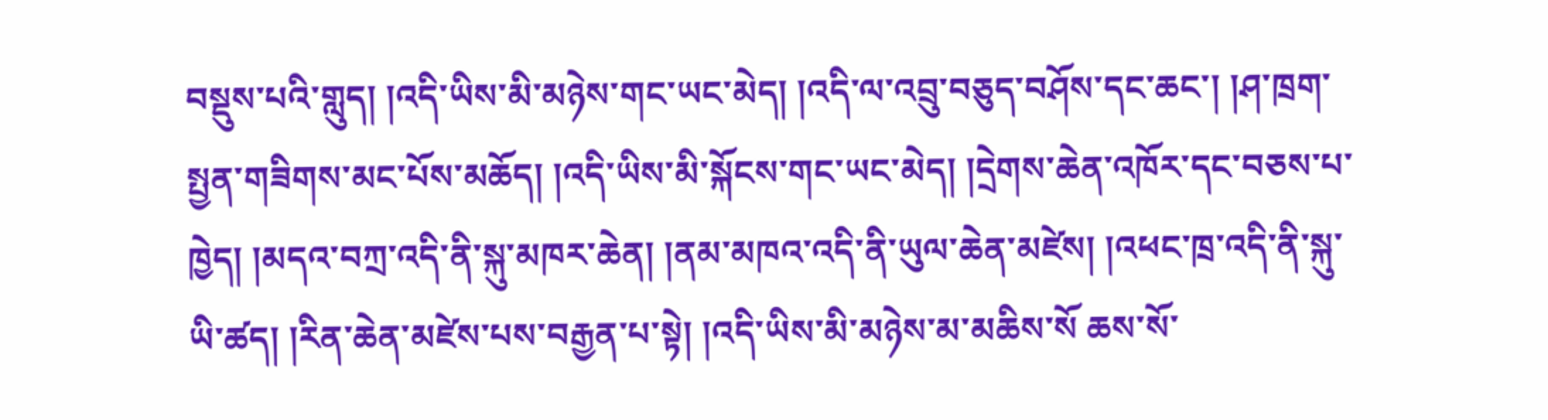བསྡུས་པའི་གླུད། །འདི་ཡིས་མི་མཉེས་གང་ཡང་མེད། །འདི་ལ་འབྲུ་བཅུད་བཤོས་དང་ཆང་། །ཤ་ཁྲག་སྤྱན་གཟིགས་མང་པོས་མཆོད། །འདི་ཡིས་མི་སྐོངས་གང་ཡང་མེད། །དྲེགས་ཆེན་འཁོར་དང་བཅས་པ་ཁྱེད། །མདའ་བཀྲ་འདི་ནི་སྐུ་མཁར་ཆེན། །ནམ་མཁའ་འདི་ནི་ཡུལ་ཆེན་མཛེས། །འཕང་ཁྲ་འདི་ནི་སྐུ་ཡི་ཚད། །རིན་ཆེན་མཛེས་པས་བརྒྱན་པ་སྟེ། །འདི་ཡིས་མི་མཉེས་མ་མཆིས་སོ ཆས་སོ་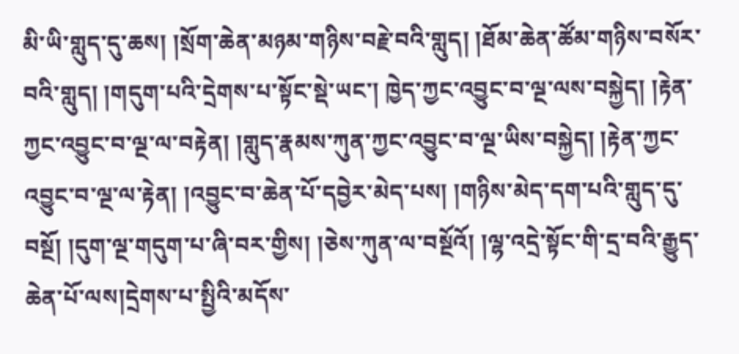མི་ཡི་གླུད་དུ་ཆས། །སྲོག་ཆེན་མཉམ་གཉིས་བརྗེ་བའི་གླུད། །ཐོམ་ཆེན་ཚོམ་གཉིས་བསོར་བའི་གླུད། །གདུག་པའི་དྲེགས་པ་སྟོང་སྡེ་ཡང་། ཁྱེད་ཀྱང་འབྱུང་བ་ལྔ་ལས་བསྐྱེད། །རྟེན་ཀྱང་འབྱུང་བ་ལྔ་ལ་བརྟེན། །གླུད་རྣམས་ཀུན་ཀྱང་འབྱུང་བ་ལྔ་ཡིས་བསྐྱེད། །རྟེན་ཀྱང་འབྱུང་བ་ལྔ་ལ་རྟེན། །འབྱུང་བ་ཆེན་པོ་དབྱེར་མེད་པས། །གཉིས་མེད་དག་པའི་གླུད་དུ་བསྔོ། །དུག་ལྔ་གདུག་པ་ཞི་བར་གྱིས། །ཅེས་ཀུན་ལ་བསྔོའོ། །ལྷ་འདྲེ་སྟོང་གི་དྲ་བའི་རྒྱུད་ཆེན་པོ་ལས།དྲེགས་པ་སྤྱིའི་མདོས་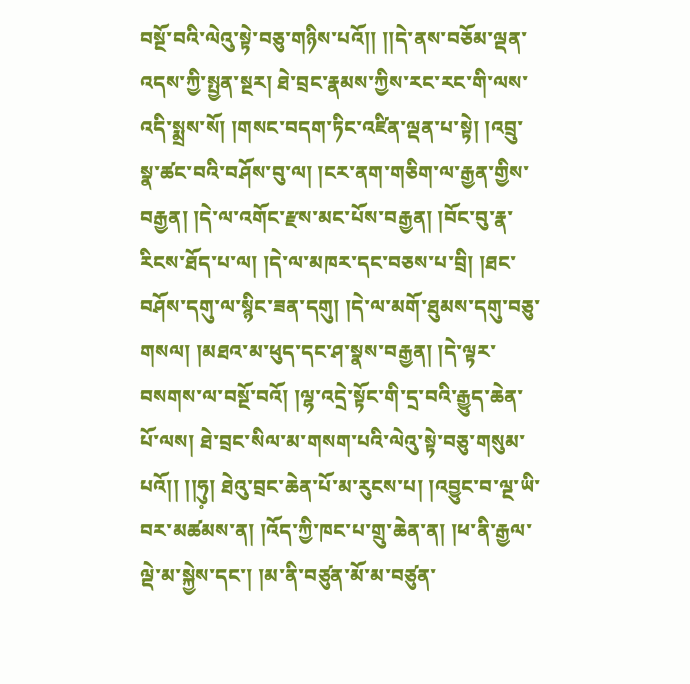བསྔོ་བའི་ལེའུ་སྟེ་བཅུ་གཉིས་པའོ།། །།དེ་ནས་བཅོམ་ལྡན་འདས་ཀྱི་སྤྱན་སྔར། ཐེ་བྲང་རྣམས་ཀྱིས་རང་རང་གི་ལས་འདི་སྨྲས་སོ། །གསང་བདག་ཏིང་འཛིན་ལྡན་པ་སྟེ། །འབྲུ་སྣ་ཚང་བའི་བཤོས་བུ་ལ། །ངར་ནག་གཅིག་ལ་རྒྱན་གྱིས་བརྒྱན། །དེ་ལ་འགོང་རྫས་མང་པོས་བརྒྱན། །བོང་བུ་རྣ་རིངས་ཐོད་པ་ལ། །དེ་ལ་མཁར་དང་བཅས་པ་བྲི། །ཐང་བཤོས་དགུ་ལ་སྙིང་ཟན་དགུ། །དེ་ལ་མགོ་ཐུམས་དགུ་བཅུ་གསལ། །མཐའ་མ་ཕུད་དང་ཤ་སྣས་བརྒྱན། །དེ་ལྟར་བསགས་ལ་བསྔོ་བའོ། །ལྷ་འདྲེ་སྟོང་གི་དྲ་བའི་རྒྱུད་ཆེན་པོ་ལས། ཐེ་བྲང་སིལ་མ་གསག་པའི་ལེའུ་སྟེ་བཅུ་གསུམ་པའོ།། །།ཧུ༷། ཐེའུ་བྲང་ཆེན་པོ་མ་རུངས་པ། །འབྱུང་བ་ལྔ་ཡི་བར་མཚམས་ན། །འོད་ཀྱི་ཁང་པ་གྲུ་ཆེན་ན། །ཕ་ནི་རྒྱལ་ལྡེ་མ་སྐྱེས་དང་། །མ་ནི་བཙུན་མོ་མ་བཙུན་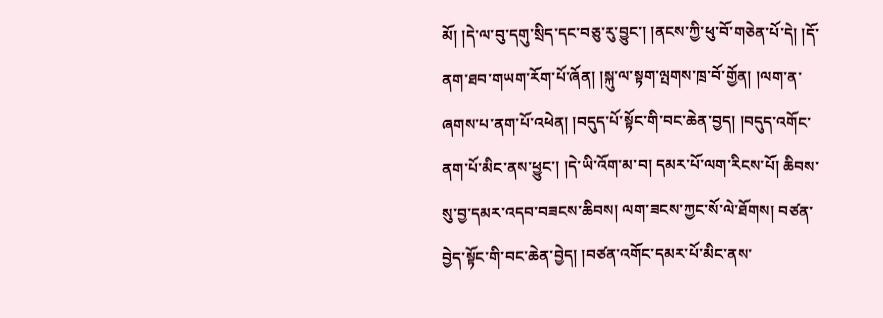མོ། །དེ་ལ་བུ་དགུ་སྲིད་དང་བཅུ་རུ་བྱུང་། །ནངས་ཀྱི་ཕུ་བོ་གཅེན་པོ་དེ། །དོ་ནག་ཐབ་གཡག་རོག་པོ་ཞོན། །སྐུ་ལ་སྟག་ལྤགས་ཁྲ་བོ་གྱོན། །ལག་ན་ཞགས་པ་ནག་པོ་འཕེན། །བདུད་པོ་སྟོང་གི་བང་ཆེན་བྱད། །བདུད་འགོང་ནག་པོ་མིང་ནས་ཕྱུང་། །དེ་ཡི་འོག་མ་བ། དམར་པོ་ལག་རིངས་པོ། ཆིབས་སུ་བྱ་དམར་འདབ་བཟངས་ཆིབས། ལག་ཟངས་ཀྱང་སོ་ལེ་ཐོགས། བཙན་བྱེད་སྟོང་གི་བང་ཆེན་བྱེད། །བཙན་འགོང་དམར་པོ་མིང་ནས་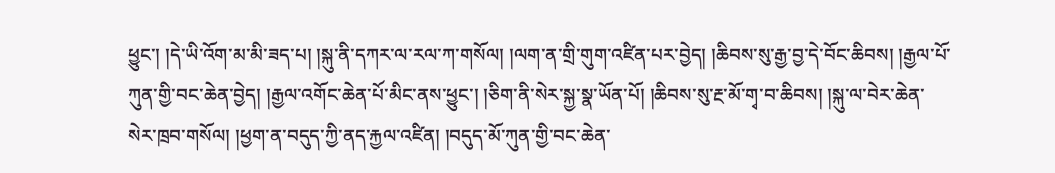ཕྱུང་། །དེ་ཡི་འོག་མ་མི་ཟད་པ། །སྐུ་ནི་དཀར་ལ་རལ་ཀ་གསོལ། །ལག་ན་གྲི་གུག་འཛིན་པར་བྱེད། །ཆིབས་སུ་རྒྱ་བྱ་དེ་བོང་ཆིབས། །རྒྱལ་པོ་ཀུན་གྱི་བང་ཆེན་བྱེད། །རྒྱལ་འགོང་ཆེན་པོ་མིང་ནས་ཕྱུང་། །ཅིག་ནི་སེར་སྐྱ་སྣ་ཡོན་པོ། །ཆིབས་སུ་རྔ་མོ་གྭ་བ་ཆིབས། །སྐུ་ལ་བེར་ཆེན་སེར་ཁྲབ་གསོལ། །ཕྱག་ན་བདུད་ཀྱི་ནད་རྐྱལ་འཛིན། །བདུད་མོ་ཀུན་གྱི་བང་ཆེན་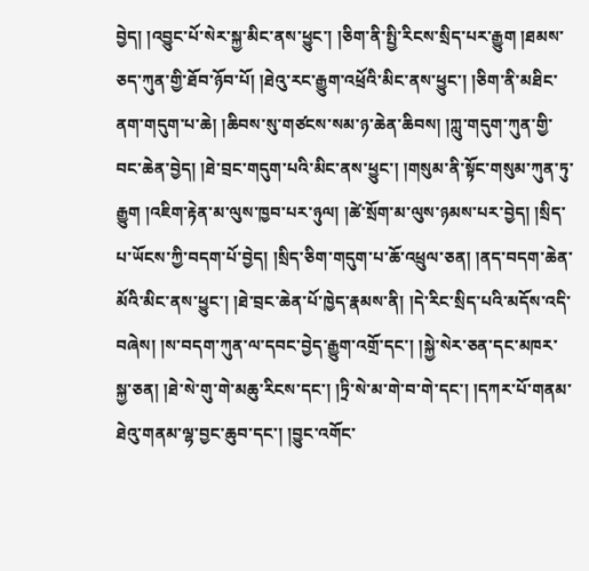བྱེད། །འབྱུང་པོ་སེར་སྐྱ་མིང་ནས་ཕྱུང་། །ཅིག་ནི་སྤྱི་རིངས་སྲིད་པར་རྒྱུག །ཐམས་ཅད་ཀུན་གྱི་ཐོབ་ཉོབ་པོ། །ཐེའུ་རང་རྒྱུག་འཕྲོའི་མིང་ནས་ཕྱུང་། །ཅིག་ནི་མཐིང་ནག་གདུག་པ་ཆེ། །ཆིབས་སུ་གཙངས་སམ་ཉ་ཆེན་ཆིབས། །ཀླུ་གདུག་ཀུན་གྱི་བང་ཆེན་བྱེད། །ཐེ་བྲང་གདུག་པའི་མིང་ནས་ཕྱུང་། །གསུམ་ནི་སྟོང་གསུམ་ཀུན་ཏུ་རྒྱུག །འཇིག་རྟེན་མ་ལུས་ཁྱབ་པར་ཉུལ། །ཚེ་སྲོག་མ་ལུས་ཉམས་པར་བྱེད། །སྲིད་པ་ཡོངས་ཀྱི་བདག་པོ་བྱེད། །སྲིད་ཅིག་གདུག་པ་ཆོ་འཕྲུལ་ཅན། །ནད་བདག་ཆེན་མོའི་མིང་ནས་ཕྱུང་། །ཐེ་བྲང་ཆེན་པོ་ཁྱེད་རྣམས་ནི། །དེ་རིང་སྲིད་པའི་མདོས་འདི་བཞེས། །ས་བདག་ཀུན་ལ་དབང་བྱེད་རྒྱུག་འགྲོ་དང་། །སྐྱེ་སེར་ཅན་དང་མཁར་སྐྱ་ཅན། །ཐེ་སེ་གུ་གེ་མཆུ་རིངས་དང་། །ཏྲི་སེ་མ་གེ་བ་གེ་དང་། །དཀར་པོ་གནམ་ཐེའུ་གནམ་ལྷ་བྱང་ཆུབ་དང་། །བྱུང་འགོང་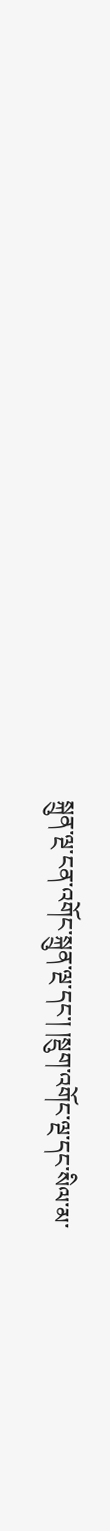སྐྲུན་ལྔ་ངན་འགོང་སྐྲུན་ལྔ་དང་། །སྡུག་འགོང་ལྔ་དང་སིལ་མ་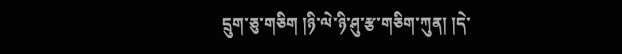དྲུག་ཅུ་གཅིག །ཉི་ལེ་ཉི་ཤུ་རྩ་གཅིག་ཀུན། །དེ་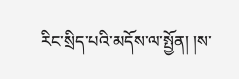རིང་སྲིད་པའི་མདོས་ལ་སྤྱོན། །ས་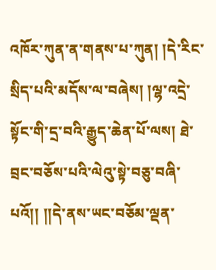འཁོར་ཀུན་ན་གནས་པ་ཀུན། །དེ་རིང་སྲིད་པའི་མདོས་ལ་བཞེས། །ལྷ་འདྲེ་སྟོང་གི་དྲ་བའི་རྒྱུད་ཆེན་པོ་ལས། ཐེ་བྲང་བཅོས་པའི་ལེའུ་སྟེ་བཅུ་བཞི་པའོ།། །།དེ་ནས་ཡང་བཅོམ་ལྡན་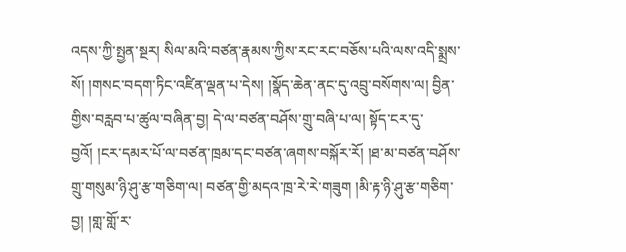འདས་ཀྱི་སྤྱན་སྔར། སིལ་མའི་བཙན་རྣམས་ཀྱིས་རང་རང་བཅོས་པའི་ལས་འདི་སྨྲས་སོ། །གསང་བདག་ཏིང་འཛིན་ལྡན་པ་དེས། །སྣོད་ཆེན་ནང་དུ་འབྲུ་བསོགས་ལ། བྱིན་གྱིས་བརླབ་པ་ཚུལ་བཞིན་བྱ། དེ་ལ་བཙན་བཤོས་གྲུ་བཞི་པ་ལ། སྟོད་ངར་དུ་བྱའོ། །ངར་དམར་པོ་ལ་བཙན་ཁྲམ་དང་བཙན་ཞགས་བསྐོར་རོ། །ཐ་མ་བཙན་བཤོས་གྲུ་གསུམ་ཉི་ཤུ་རྩ་གཅིག་ལ། བཙན་གྱི་མདའ་ཁྲ་རེ་རེ་གཟུག །མི་རྟ་ཉི་ཤུ་རྩ་གཅིག་བྱ། །གླ་གློ་ར་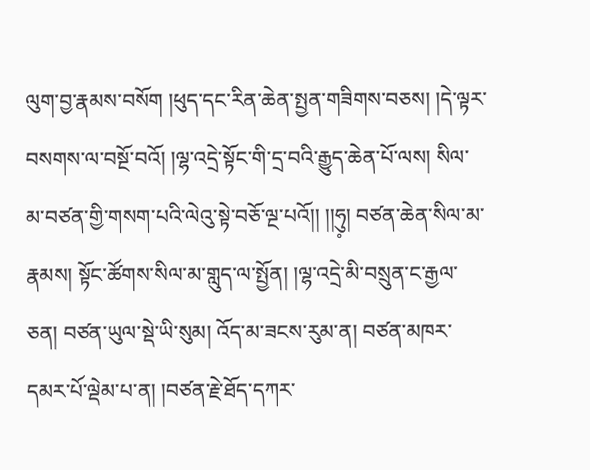ལུག་བྱ་རྣམས་བསོག །ཕུད་དང་རིན་ཆེན་སྤྱན་གཟིགས་བཅས། །དེ་ལྟར་བསགས་ལ་བསྔོ་བའོ། །ལྷ་འདྲེ་སྟོང་གི་དྲ་བའི་རྒྱུད་ཆེན་པོ་ལས། སིལ་མ་བཙན་གྱི་གསག་པའི་ལེའུ་སྟེ་བཅོ་ལྔ་པའོ།། །།ཧུ༷། བཙན་ཆེན་སིལ་མ་རྣམས། སྟོང་ཚོགས་སིལ་མ་གླུད་ལ་སྤྱོན། །ལྷ་འདྲེ་མི་བསྲུན་ང་རྒྱལ་ཅན། བཙན་ཡུལ་སྡེ་ཡི་སུམ། འོད་མ་ཟངས་རུམ་ན། བཙན་མཁར་དམར་པོ་ལྡེམ་པ་ན། །བཙན་རྗེ་ཐོད་དཀར་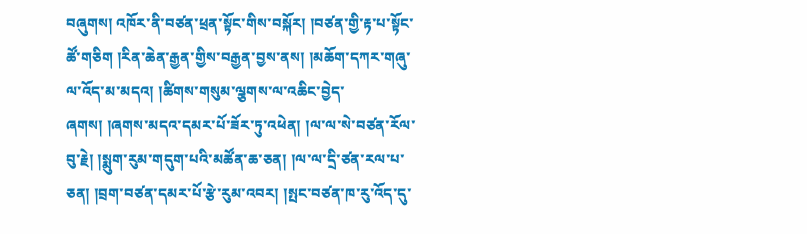བཞུགས། འཁོར་ནི་བཙན་ཕྲན་སྟོང་གིས་བསྐོར། །བཙན་གྱི་རྟ་པ་སྟོང་ཚོ་གཅིག །རིན་ཆེན་རྒྱན་གྱིས་བརྒྱན་བྱས་ནས། །མཆོག་དཀར་གཞུ་ལ་འོད་མ་མདའ། །ཚིགས་གསུམ་ལྕགས་ལ་འཆིང་བྱེད་ཞགས། །ཞགས་མདའ་དམར་པོ་ཟོར་ཏུ་འཕེན། །ལ་ལ་སེ་བཙན་རོལ་བུ་རྗེ། །སྨུག་རུམ་གདུག་པའི་མཚོན་ཆ་ཅན། །ལ་ལ་དྲི་ཙན་རལ་པ་ཅན། །བྲག་བཙན་དམར་པོ་རྩེ་རུམ་འབར། །སྤང་བཙན་ཁ་རུ་འོད་དུ་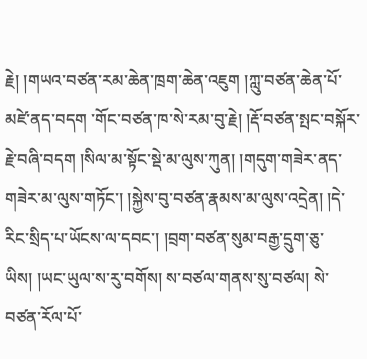རྗེ། །གཡའ་བཙན་རམ་ཆེན་ཁྲག་ཆེན་འཇུག །ཀླུ་བཙན་ཆེན་པོ་མཛེ་ནད་བདག ་གོང་བཙན་ཁ་སེ་རམ་བུ་རྗེ། །རྡོ་བཙན་སྤང་བསྐོར་རྗེ་བཞི་བདག །སིལ་མ་སྟོང་སྡེ་མ་ལུས་ཀུན། །གདུག་གཟེར་ནད་གཟེར་མ་ལུས་གཏོང་། །སྐྱེས་བུ་བཙན་རྣམས་མ་ལུས་འདྲེན། །དེ་རིང་སྲིད་པ་ཡོངས་ལ་དབང་། །བྲག་བཙན་སུམ་བརྒྱ་དྲུག་ཅུ་ཡིས། །ཡང་ཡུལ་ས་རུ་བགོས། ས་བཙལ་གནས་སུ་བཙལ། སེ་བཙན་རོལ་པོ་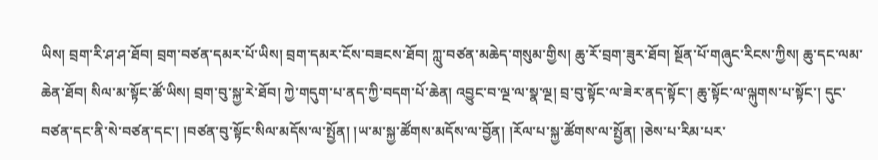ཡིས། བྲག་རི་ཤ་ཤ་ཐོབ། བྲག་བཙན་དམར་པོ་ཡིས། བྲག་དམར་ངོས་བཟངས་ཐོབ། ཀླུ་བཙན་མཆེད་གསུམ་གྱིས། ཆུ་རོ་བྲག་ཟུར་ཐོབ། སྔོན་པོ་གཞུང་རིངས་ཀྱིས། ཆུ་དང་ལམ་ཆེན་ཐོབ། སིལ་མ་སྟོང་ཚོ་ཡིས། བྲག་བུ་སྐྱ་རེ་ཐོབ། ཀྱེ་གདུག་པ་ནད་ཀྱི་བདག་པོ་ཆེན། འབྱུང་བ་ལྔ་ལ་སྣ་ལྔ། བྲ་བུ་སྟོང་ལ་ཟེར་ནད་སྟོང་། ཆུ་སྟོང་ལ་ལྐུགས་པ་སྟོང་། དུང་བཙན་དང་ནི་སེ་བཙན་དང་། །བཙན་བུ་སྟོང་སིལ་མདོས་ལ་སྤྱོན། །ཡ་མ་སྐྱ་ཚོགས་མདོས་ལ་བྱོན། །རོལ་པ་སྐྱ་ཚོགས་ལ་སྤྱོན། །ཅེས་པ་རིམ་པར་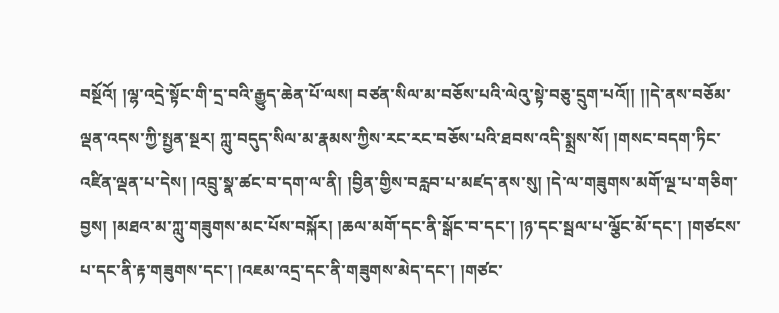བསྔོའོ། །ལྷ་འདྲེ་སྟོང་གི་དྲ་བའི་རྒྱུད་ཆེན་པོ་ལས། བཙན་སིལ་མ་བཅོས་པའི་ལེའུ་སྟེ་བཅུ་དྲུག་པའོ།། །།དེ་ནས་བཅོམ་ལྡན་འདས་ཀྱི་སྤྱན་སྔར། ཀླུ་བདུད་སིལ་མ་རྣམས་ཀྱིས་རང་རང་བཅོས་པའི་ཐབས་འདི་སྨྲས་སོ། །གསང་བདག་ཏིང་འཛིན་ལྡན་པ་དེས། །འབྲུ་སྣ་ཚང་བ་དག་ལ་ནི། །བྱིན་གྱིས་བརླབ་པ་མཛད་ནས་སུ། །དེ་ལ་གཟུགས་མགོ་ལྔ་པ་གཅིག་བྱས། །མཐའ་མ་ཀླུ་གཟུགས་མང་པོས་བསྐོར། །ཆལ་མགོ་དང་ནི་སྒོང་བ་དང་། །ཉ་དང་སྦལ་པ་ལྕོང་མོ་དང་། །གཙངས་པ་དང་ནི་རྟ་གཟུགས་དང་། །འཇམ་འདྲ་དང་ནི་གཟུགས་མེད་དང་། །གཙང་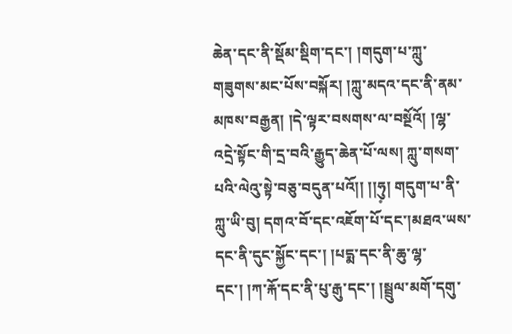ཆེན་དང་ནི་སྡོམ་སྡིག་དང་། །གདུག་པ་ཀླུ་གཟུགས་མང་པོས་བསྐོར། །ཀླུ་མདའ་དང་ནི་ནམ་མཁས་བརྒྱན། །དེ་ལྟར་བསགས་ལ་བསྔོའོ། །ལྷ་འདྲེ་སྟོང་གི་དྲ་བའི་རྒྱུད་ཆེན་པོ་ལས། ཀླུ་གསག་པའི་ལེའུ་སྟེ་བཅུ་བདུན་པའོ།། །།ཧུ༷། གདུག་པ་ནི་ཀླུ་ཡི་བུ། དགའ་བོ་དང་འཇོག་པོ་དང་།མཐའ་ཡས་དང་ནི་དུང་སྐྱོང་དང་། །པདྨ་དང་ནི་ཆུ་ལྷ་དང་། །ཀ་རྐོ་དང་ནི་པུ་རྒུ་དང་། །སྦྲུལ་མགོ་དགུ་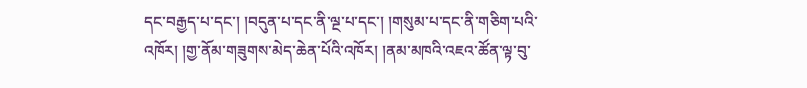དང་བརྒྱད་པ་དང་། །བདུན་པ་དང་ནི་ལྔ་པ་དང་། །གསུམ་པ་དང་ནི་གཅིག་པའི་འཁོར། །གྱ་ནོམ་གཟུགས་མེད་ཆེན་པོའི་འཁོར། །ནམ་མཁའི་འཇའ་ཚོན་ལྟ་བུ་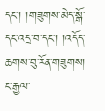དང་། །གཟུགས་མེད་སྒོ་དང་འདྲ་བ་དང་། །འདོད་ཆགས་བུ་རོན་གཟུགས། ང་རྒྱལ་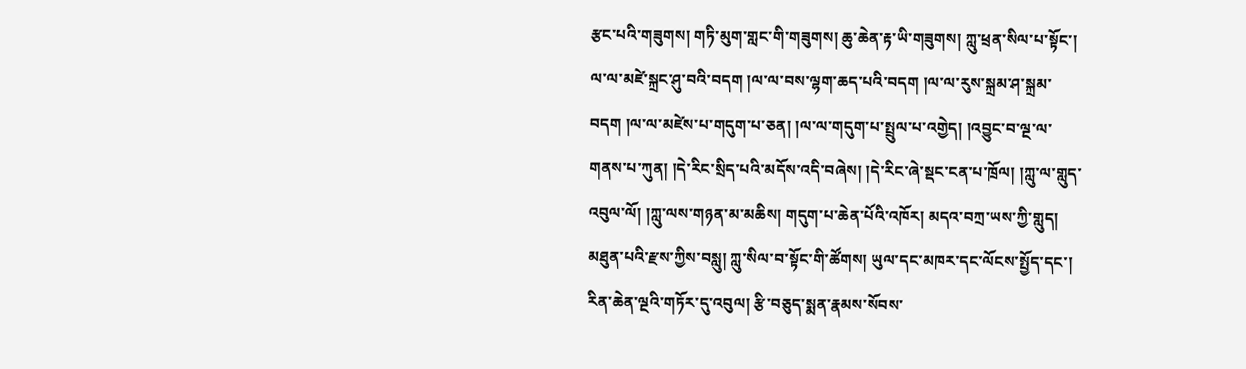རྩང་པའི་གཟུགས། གཏི་མུག་གླང་གི་གཟུགས། ཆུ་ཆེན་རྟ་ཡི་གཟུགས། ཀླུ་ཕྲན་སིལ་པ་སྟོང་། ལ་ལ་མཛེ་སྐྲང་ཤུ་བའི་བདག །ལ་ལ་བས་ལྷག་ཆད་པའི་བདག །ལ་ལ་རུས་སྐྲམ་ཤ་སྐྲམ་བདག །ལ་ལ་མཛེས་པ་གདུག་པ་ཅན། །ལ་ལ་གདུག་པ་སྤྲུལ་པ་འགྱེད། །འབྱུང་བ་ལྔ་ལ་གནས་པ་ཀུན། །དེ་རིང་སྲིད་པའི་མདོས་འདི་བཞེས། །དེ་རིང་ཞེ་སྡང་ངན་པ་ཁྲོལ། །ཀླུ་ལ་གླུད་འབུལ་ལོ། །ཀླུ་ལས་གཉན་མ་མཆིས། གདུག་པ་ཆེན་པོའི་འཁོར། མདའ་བཀྲ་ཡས་ཀྱི་གླུད། མཐུན་པའི་རྫས་ཀྱིས་བསླུ། ཀླུ་སིལ་བ་སྟོང་གི་ཚོགས། ཡུལ་དང་མཁར་དང་ལོངས་སྤྱོད་དང་། རིན་ཆེན་ལྔའི་གཏོར་དུ་འབུལ། རྩི་བཅུད་སྨན་རྣམས་སོབས་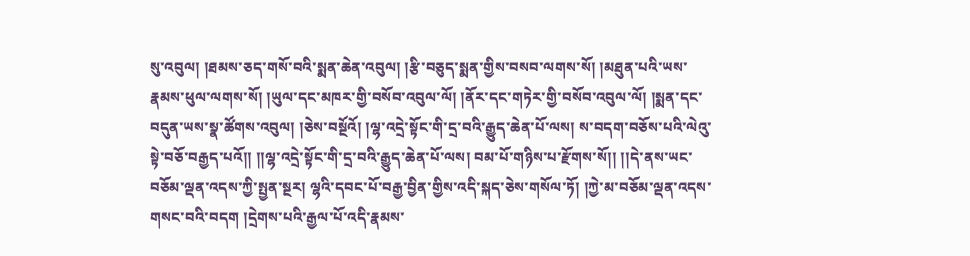སུ་འབུལ། །ཐམས་ཅད་གསོ་བའི་སྨན་ཆེན་འབུལ། །རྩི་བཅུད་སྨན་གྱིས་བསབ་ལགས་སོ། །མཐུན་པའི་ཡས་རྣམས་ཕུལ་ལགས་སོ། །ཡུལ་དང་མཁར་གྱི་བསོབ་འབུལ་ལོ། །ནོར་དང་གཏེར་གྱི་བསོབ་འབུལ་ལོ། །སྨན་དང་བདུན་ཡས་སྣ་ཚོགས་འབུལ། །ཅེས་བསྔོའོ། །ལྷ་འདྲེ་སྟོང་གི་དྲ་བའི་རྒྱུད་ཆེན་པོ་ལས། ས་བདག་བཅོས་པའི་ལེའུ་སྟེ་བཅོ་བརྒྱད་པའོ།། །།ལྷ་འདྲེ་སྟོང་གི་དྲ་བའི་རྒྱུད་ཆེན་པོ་ལས། བམ་པོ་གཉིས་པ་རྫོགས་སོ།། །།དེ་ནས་ཡང་བཅོམ་ལྡན་འདས་ཀྱི་སྤྱན་སྔར། ལྷའི་དབང་པོ་བརྒྱ་བྱིན་གྱིས་འདི་སྐད་ཅེས་གསོལ་ཏོ། །ཀྱེ་མ་བཅོམ་ལྡན་འདས་གསང་བའི་བདག །དྲེགས་པའི་རྒྱལ་པོ་འདི་རྣམས་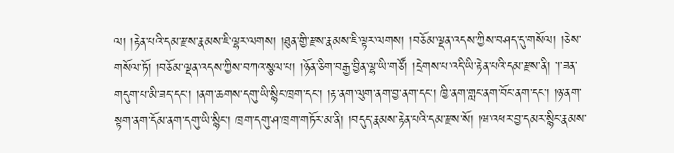ལ། །རྟེན་པའི་དམ་རྫས་རྣམས་ཇི་ལྷར་ལགས། །ཐུན་གྱི་རྫས་རྣམས་ཇི་ལྟར་ལགས། །བཅོམ་ལྡན་འདས་ཀྱིས་བཤད་དུ་གསོལ། །ཅེས་གསོལ་ཏོ། །བཅོམ་ལྡན་འདས་ཀྱིས་བཀའ་སྩལ་པ། །ཉོན་ཅིག་བརྒྱ་བྱིན་ལྷ་ཡི་གཙོ། །དྲེགས་པ་འདི་ཡི་རྟེན་པའི་དམ་རྫས་ནི། ་།་ཟན་གདུག་པ་མི་ཟད་དང་། །ནག་ཆགས་དགུ་ཡི་སྙིང་ཁྲག་དང་། །རྟ་ནག་ལུག་ནག་བྱ་ནག་དང་། ཁྱི་ནག་གླང་ནག་བོང་ནག་དང་། །ཉ་ནག་སྟག་ནག་དོམ་ནག་དགུ་ཡི་སྙིང་། ཁྲག་དགུ་ཤ་ཁྲག་གཏོར་མ་ནི། །བདུད་རྣམས་རྟེན་པའི་དམ་རྫས་སོ། །ཝ་འཕར་བྱ་དམར་སྙིང་རྣམས་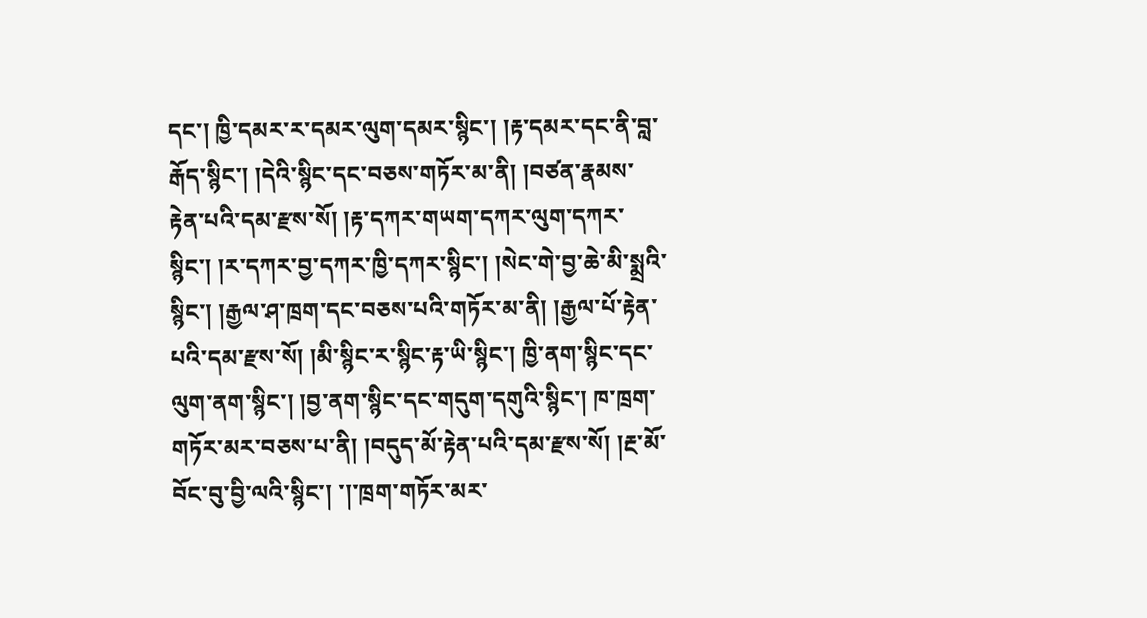དང་། ཁྱི་དམར་ར་དམར་ལུག་དམར་སྙིང་། །རྟ་དམར་དང་ནི་བླ་རྒོད་སྙིང་། །དེའི་སྙིང་དང་བཅས་གཏོར་མ་ནི། །བཙན་རྣམས་རྟེན་པའི་དམ་རྫས་སོ། །རྟ་དཀར་གཡག་དཀར་ལུག་དཀར་སྙིང་། །ར་དཀར་བྱ་དཀར་ཁྱི་དཀར་སྙིང་། །སེང་གེ་བྱ་ཆེ་མི་སྨྲའི་སྙིང་། །རྒྱལ་ཤ་ཁྲག་དང་བཅས་པའི་གཏོར་མ་ནི། །རྒྱལ་པོ་རྟེན་པའི་དམ་རྫས་སོ། །མི་སྙིང་ར་སྙིང་རྟ་ཡི་སྙིང་། ཁྱི་ནག་སྙིང་དང་ལུག་ནག་སྙིང་། །བྱ་ནག་སྙིང་དང་གདུག་དགུའི་སྙིང་། ཁ་ཁྲག་གཏོར་མར་བཅས་པ་ནི། །བདུད་མོ་རྟེན་པའི་དམ་རྫས་སོ། །རྔ་མོ་བོང་བུ་བྱི་ལའི་སྙིང་། ་།་ཁྲག་གཏོར་མར་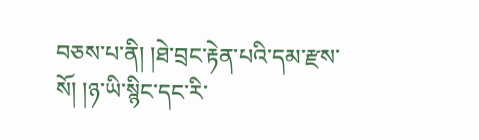བཅས་པ་ནི། །ཐེ་བྲང་རྟེན་པའི་དམ་རྫས་སོ། །ཉ་ཡི་སྙིང་དང་རི་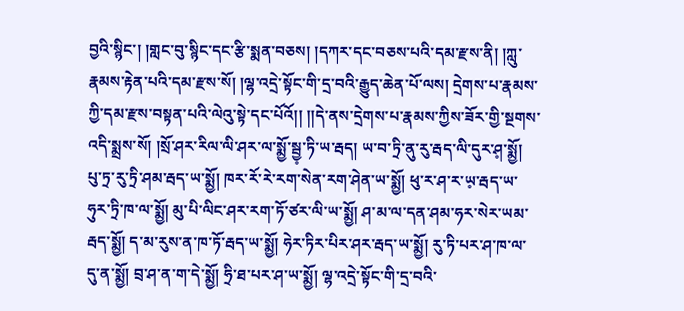བྱའི་སྙིང་། །གླང་བུ་སྙིང་དང་རྩི་སྨན་བཅས། །དཀར་དང་བཅས་པའི་དམ་རྫས་ནི། །ཀླུ་རྣམས་རྟེན་པའི་དམ་རྫས་སོ། །ལྷ་འདྲེ་སྟོང་གི་དྲ་བའི་རྒྱུད་ཆེན་པོ་ལས། དྲེགས་པ་རྣམས་ཀྱི་དམ་རྫས་བསྟན་པའི་ལེའུ་སྟེ་དང་པོའོ།། །།དེ་ནས་དྲེགས་པ་རྣམས་ཀྱིས་ཟོར་གྱི་སྔགས་འདི་སྨྲས་སོ། །སྲོ་ཤར་རིལ་ལི་ཤར་ལ་སྨྱོ་སྦྱ༷་ཏི་ཡ་རྦད། ཡ་བ་ཏྲི་ནུ་རུ་རྦད་ལི་དུར་ཤ༷་སྨྱོ། པུ་ཏྲ་རུ་ཏྲི་ཤམ་རྦད་ཡ་སྨྱོ། ཁར་རོ་རེ་རག་སེན་རག་ཤེན་ཡ་སྨྱོ། ཕུ་ར་ཤ་ར་ཡ༷་རྦད་ཡ་ཧུར་ཏྲི་ཁ་ལ་སྨྱོ། མུ་པི་ལིང་ཤར་རག་ཏོ་ཙར་ལི་ཡ་སྨྱོ། ཤ་མ་ལ་དན་ཤམ་ཧར་སེར་ཡམ་རྦད་སྨྱོ། ད་མ་རུས་ན་ཁ་ཏོ་རྦད་ཡ་སྨྱོ། ཧེར་ཏིར་པིར་ཤར་རྦད་ཡ་སྨྱོ། རུ་ཏི་པར་ཤ་ཁ་ལ་དུ་ན་སྨྱོ། བྲ་ཤ་ན་ག་དེ་སྨྱོ། ཧྲི་ཐ་པར་ཤ་ཡ་སྨྱོ། ལྷ་འདྲེ་སྟོང་གི་དྲ་བའི་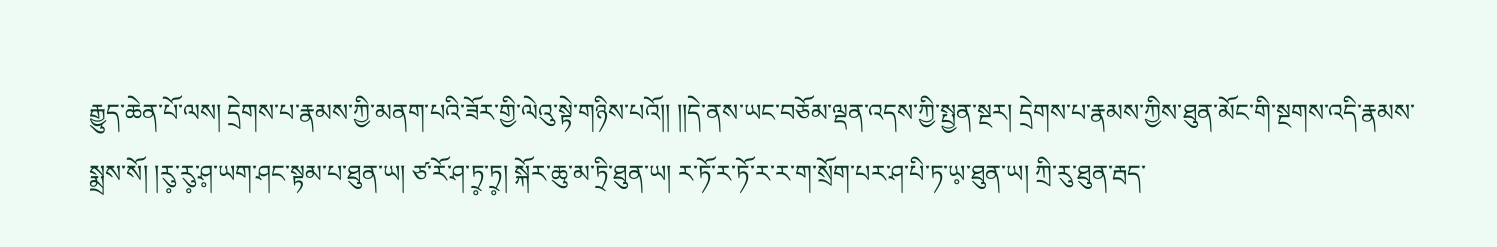རྒྱུད་ཆེན་པོ་ལས། དྲེགས་པ་རྣམས་ཀྱི་མནག་པའི་ཟོར་གྱི་ལེའུ་སྟེ་གཉིས་པའོ།། །།དེ་ནས་ཡང་བཅོམ་ལྡན་འདས་ཀྱི་སྤྱན་སྔར། དྲེགས་པ་རྣམས་ཀྱིས་ཐུན་མོང་གི་སྔགས་འདི་རྣམས་སྨྲས་སོ། །རུ༷་རུ༷་ཤ༷་ཡག་ཤང་སྟམ་པ་ཐུན་ཡ། ཙ་རོ་ཤ་ཏྲ༷་ཏྲ༷། སྐོར་ཆུ་མ་ཏྲི་ཐུན་ཡ། ར་ཏོ་ར་ཏོ་ར་ར་ག་སྲོག་པར་ཤ་པི་ཏ་ཡ༷་ཐུན་ཡ། ཀྲི་རུ་ཐུན་རྦད་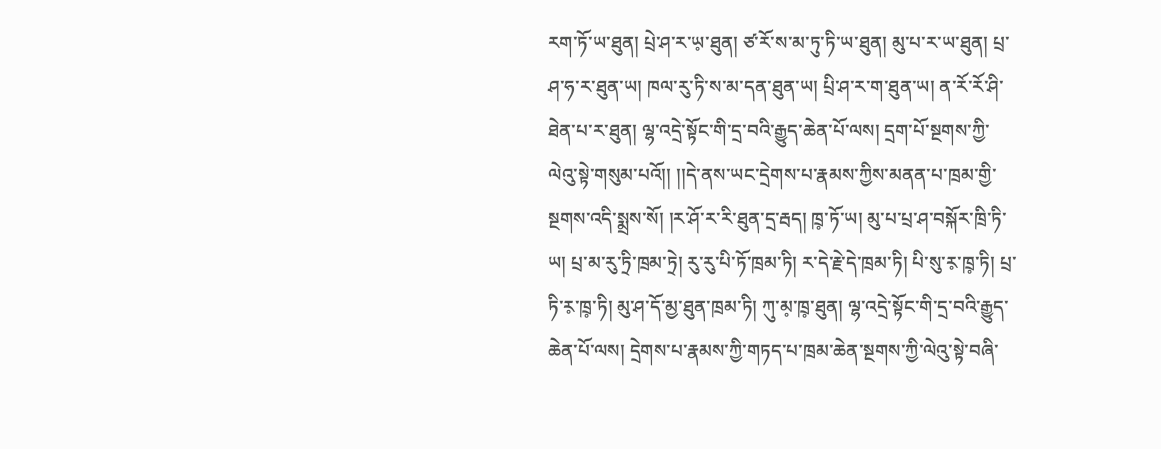རག་ཏོ་ཡ་ཐུན། པྲེ་ཤ་ར་ཡ༷་ཐུན། ཙ་རོ་ས་མ་ཏུ་ཏི་ཡ་ཐུན། མུ་པ་ར་ཡ་ཐུན། པྲ་ཤ་ཧ་ར་ཐུན་ཡ། ཁལ་རུ་ཏི་ས་མ་དན་ཐུན་ཡ། པྲི་ཤ་ར་ག་ཐུན་ཡ། ན་རོ་རོ་ཤི་ཐེན་པ་ར་ཐུན། ལྷ་འདྲེ་སྟོང་གི་དྲ་བའི་རྒྱུད་ཆེན་པོ་ལས། དྲག་པོ་སྔགས་ཀྱི་ལེའུ་སྟེ་གསུམ་པའོ།། །།དེ་ནས་ཡང་དྲེགས་པ་རྣམས་ཀྱིས་མནན་པ་ཁྲམ་གྱི་སྔགས་འདི་སྨྲས་སོ། །ར་ཤོ་ར་རི་ཐུན་དྲ་རྦད། ཁྲ༷་ཏོ་ཡ། མུ་པ་པྲ་ཤ་བསྐོར་ཁྲི་ཏི་ཡ། པྲ་མ་རུ་ཏྲི་ཁྲམ་ཏྲེ། རུ་རུ་པི་ཏོ་ཁྲམ་ཏི། ར་དེ་རྗེ་དེ་ཁྲམ་ཏི། པི་སུ་ར༷་ཁྲ༷་ཏི། པྲ་ཏི་ར༷་ཁྲ༷་ཏི། མུ་ཤ་དོ་མྱ་ཐུན་ཁྲམ་ཏི། ཀུ་མ༷་ཁྲ༷་ཐུན། ལྷ་འདྲེ་སྟོང་གི་དྲ་བའི་རྒྱུད་ཆེན་པོ་ལས། དྲེགས་པ་རྣམས་ཀྱི་གཏད་པ་ཁྲམ་ཆེན་སྔགས་ཀྱི་ལེའུ་སྟེ་བཞི་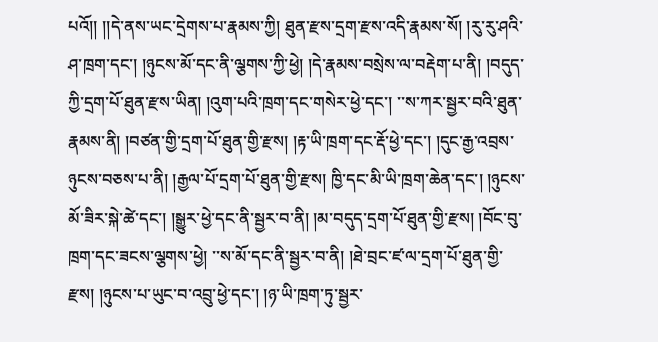པའོ།། །།དེ་ནས་ཡང་དྲེགས་པ་རྣམས་ཀྱི། ཐུན་རྫས་དྲག་རྫས་འདི་རྣམས་སོ། །རུ་རུ་ཤའི་ཤ་ཁྲག་དང་། །ཉུངས་མོ་དང་ནི་ལྕགས་ཀྱི་ཕྱེ། །དེ་རྣམས་བསྲེས་ལ་བརྡེག་པ་ནི། །བདུད་ཀྱི་དྲག་པོ་ཐུན་རྫས་ཡིན། །འུག་པའི་ཁྲག་དང་གསེར་ཕྱེ་དང་། ་་ས་ཀར་སྦྱར་བའི་ཐུན་རྣམས་ནི། །བཙན་གྱི་དྲག་པོ་ཐུན་གྱི་རྫས། །རྟ་ཡི་ཁྲག་དང་རྡོ་ཕྱེ་དང་། །དུང་རྒྱ་འབྲས་ཉུངས་བཅས་པ་ནི། །རྒྱལ་པོ་དྲག་པོ་ཐུན་གྱི་རྫས། ཁྱི་དང་མི་ཡི་ཁྲག་ཆེན་དང་། །ཉུངས་མོ་ཟིར་སྐེ་ཚེ་དང་། །སྒྱུར་ཕྱེ་དང་ནི་སྦྱར་བ་ནི། །མ་བདུད་དྲག་པོ་ཐུན་གྱི་རྫས། །བོང་བུ་ཁྲག་དང་ཟངས་ལྕགས་ཕྱེ། ་་ས་མོ་དང་ནི་སྦྱར་བ་ནི། །ཐེ་བྲང་ཛ་ལ་དྲག་པོ་ཐུན་གྱི་རྫས། །ཉུངས་པ་ཡུང་བ་འབྲུ་ཕྱེ་དང་། །ཉ་ཡི་ཁྲག་ཏུ་སྦྱར་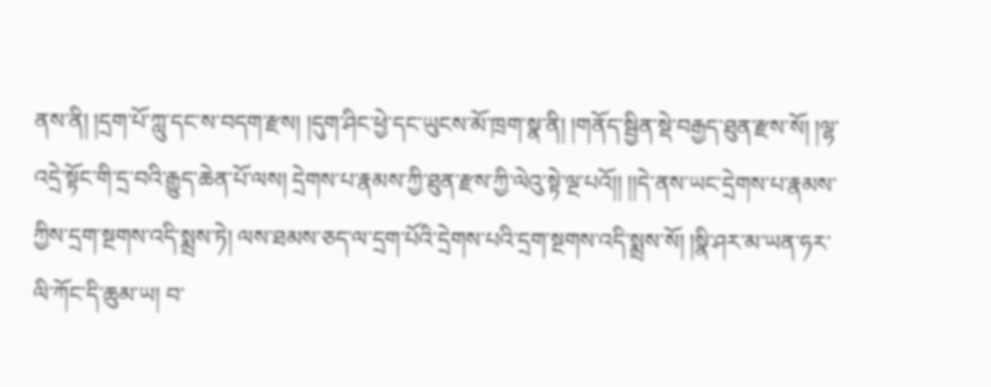ནས་ནི། །དྲག་པོ་ཀླུ་དང་ས་བདག་རྫས། །དུག་ཤིང་ཕྱེ་དང་ཡུངས་མོ་ཁྲག་སྣ་ནི། །གནོད་སྦྱིན་སྡེ་བརྒྱད་ཐུན་རྫས་སོ། །ལྷ་འདྲེ་སྟོང་གི་དྲ་བའི་རྒྱུད་ཆེན་པོ་ལས། དྲེགས་པ་རྣམས་ཀྱི་ཐུན་རྫས་ཀྱི་ལེའུ་སྟེ་ལྔ་པའོ།། །།དེ་ནས་ཡང་དྲེགས་པ་རྣམས་ཀྱིས་དྲག་སྔགས་འདི་སྨྲས་ཏེ། ལས་ཐམས་ཅད་ལ་དྲག་པོའི་དྲེགས་པའི་དྲག་སྔགས་འདི་སྨྲས་སོ། །སྣི་ཤར་མ་ཡན་ཧར་ལི་ཀོང་དི་ཆུམ་ཡ། བ་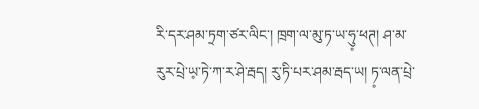རི་དར་ཤམ་ཏྲག་ཙར་ལིང་། ཁྲག་ལ་མུ་ཏ་ཡ་ཧུ༷་ཕཊ། ཤ་མ་རུར་པྲེ་ཡ༷་ཏེ་ཀ་ར་ཤེ་རྦད། རུ་ཏི་པར་ཤམ་རྦད་ཡ། ཏ༷་ལན་པྲེ་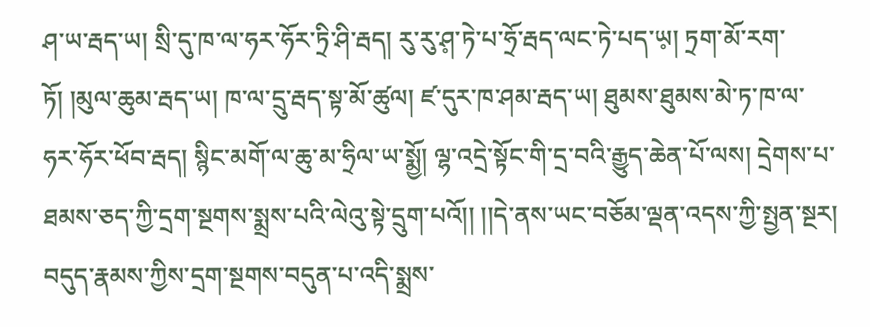ཤ་ཡ་རྦད་ཡ། སྲི་དུ་ཁ་ལ་ཧར་ཧོར་ཏྲི་ཤི་རྦད། རུ་རུ་ཤ༷་ཏེ་པ་ཧྲོ་རྦད་ལང་ཏེ་པད་ཡ༷། ཏྲག་མོ་རག་ཏོ། །མུལ་ཆུམ་རྦད་ཡ། ཁ་ལ་དྲུ་རྦད་སྟ་མོ་ཚུལ། ཛ་དུར་ཁ་ཤམ་རྦད་ཡ། ཐུམས་ཐུམས་མེ་ཏ་ཁ་ལ་ཧར་ཧོར་ཕོབ་རྦད། སྙིང་མགོ་ལ་ཆུ་མ་ཧྲིལ་ཡ་སྨྱོ། ལྷ་འདྲེ་སྟོང་གི་དྲ་བའི་རྒྱུད་ཆེན་པོ་ལས། དྲེགས་པ་ཐམས་ཅད་ཀྱི་དྲག་སྔགས་སྨྲས་པའི་ལེའུ་སྟེ་དྲུག་པའོ།། །།དེ་ནས་ཡང་བཅོམ་ལྡན་འདས་ཀྱི་སྤྱན་སྔར། བདུད་རྣམས་ཀྱིས་དྲག་སྔགས་བདུན་པ་འདི་སྨྲས་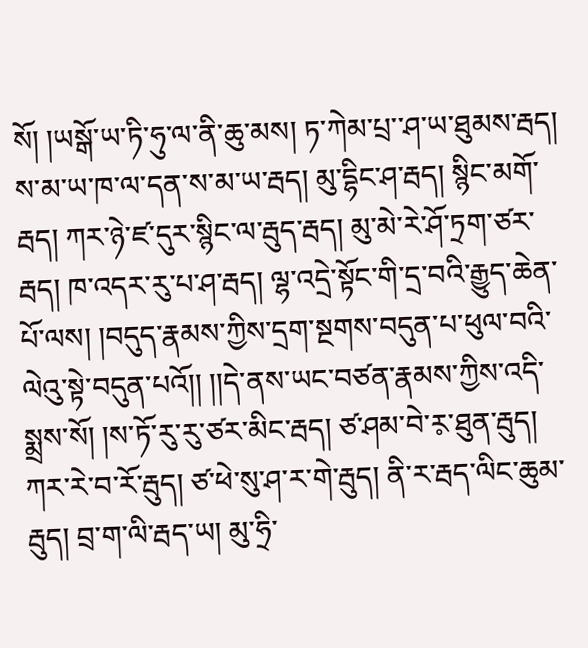སོ། །ཡསྒོ་ཡ་ཏི་ཧུ་ལ་ནི་ཆུ་མས། ཏ་ཀེམ་པྲ་་ཤ་ཡ་ཐུམས་རྦད། ས་མ་ཡ་ཁ་ལ་དན་ས་མ་ཡ་རྦད། མུ་དྷིང་ཤ་རྦད། སྙིང་མགོ་རྦད། ཀར་ཉེ་ཛ་དུར་སྙིང་ལ་རྦུད་རྦད། མུ་མེ་རེ་ཤོ་ཏྲག་ཙར་རྦད། ཁ་འདར་རུ་པ་ཤ་རྦད། ལྷ་འདྲེ་སྟོང་གི་དྲ་བའི་རྒྱུད་ཆེན་པོ་ལས། །བདུད་རྣམས་ཀྱིས་དྲག་སྔགས་བདུན་པ་ཕུལ་བའི་ལེའུ་སྟེ་བདུན་པའོ།། །།དེ་ནས་ཡང་བཙན་རྣམས་ཀྱིས་འདི་སྨྲས་སོ། །ས་ཏོ་རུ་རུ་ཙར་མིང་རྦད། ཙ་ཤམ་བེ་ར༷་ཐུན་རྦུད། ཀར་རེ་བ་རོ་རྦུད། ཙ་ཕེ་སུ་ཤ་ར་གེ་རྦུད། ནི་ར་རྦད་ལིང་ཆུམ་རྦུད། བྲ་ག་ལི་རྦད་ཡ། མུ་ཧྲི་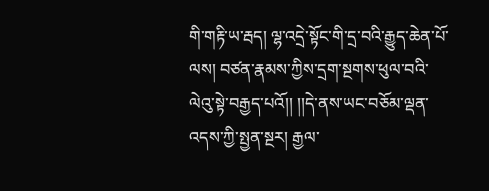གི་གརྟི་ཡ་རྦད། ལྷ་འདྲེ་སྟོང་གི་དྲ་བའི་རྒྱུད་ཆེན་པོ་ལས། བཙན་རྣམས་ཀྱིས་དྲག་སྔགས་ཕུལ་བའི་ལེའུ་སྟེ་བརྒྱད་པའོ།། །།དེ་ནས་ཡང་བཅོམ་ལྡན་འདས་ཀྱི་སྤྱན་སྔར། རྒྱལ་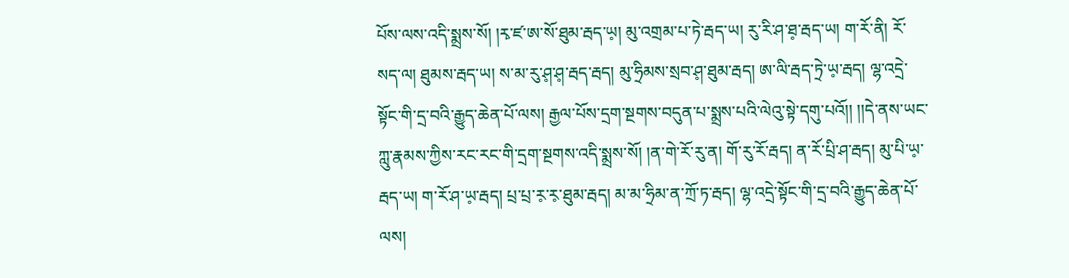པོས་ལས་འདི་སྨྲས་སོ། །རྭ་ཛ་ཨ་སོ་ཐུམ་རྦད་ཡ༷། མུ་འགྲམ་པ་ཏེ་རྦད་ཡ། རུ་རི་ཤ་ཐ༷་རྦད་ཡ། ག་རོ་ནི། རོ་སད་ལ། ཐུམས་རྦད་ཡ། ས་མ་རུ་ཤ༷་ཤ༷་རྦད་རྦད། མུ་ཧྲིམས་སྲབ་ཤ༷་ཐུམ་རྦད། ཨ་ལི་རྦད་ཏྲེ་ཡ༷་རྦད། ལྷ་འདྲེ་སྟོང་གི་དྲ་བའི་རྒྱུད་ཆེན་པོ་ལས། རྒྱལ་པོས་དྲག་སྔགས་བདུན་པ་སྨྲས་པའི་ལེའུ་སྟེ་དགུ་པའོ།། །།དེ་ནས་ཡང་ཀླུ་རྣམས་ཀྱིས་རང་རང་གི་དྲག་སྔགས་འདི་སྨྲས་སོ། །ན་གེ་རོ་རུ་ན། གོ་རུ་རོ་རྦད། ན་རོ་པྲི་ཤ་རྦད། མུ་པི་ཡ༷་རྦད་ཡ། ག་རོ་ཤ་ཡ༷་རྦད། པྲ་པྲ་ར༷་ར༷་ཐུམ་རྦད། མ་མ་ཧྲིམ་ན་ཀྲོ་ཏ་རྦད། ལྷ་འདྲེ་སྟོང་གི་དྲ་བའི་རྒྱུད་ཆེན་པོ་ལས།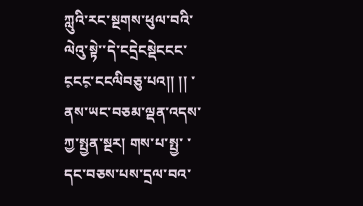ཀླུའི་རང་སྔགས་ཕུལ་བའི་ལེའུ་སྟེ་་དེ་ངདྲེངསྡེངངང་ང༷ངང༷་ངངལིབཅུ་པའ།། །། ་ནས་ཡང་བཅམ་ལྡན་འདས་ཀྱ་སྤྱན་སྔར། གས་པ་སྤྱ་ ་དང་བཅས་པས་དྲལ་བའ་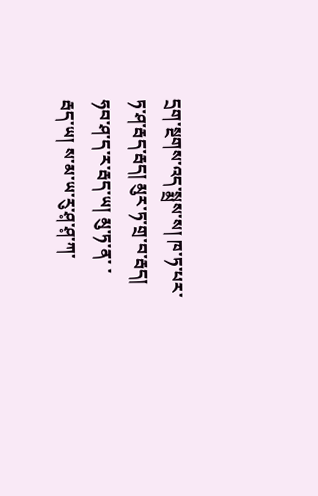དྲག་སྔགས་འད་སྨྲས་ས། ཁ་ཏ་པར་ཏ་ཤ་རྦད་རྦད། མུར་ཏ་གྲ་བ་རྦད། ཧབ་ཤ་ད་ར་རྦད་ཡ། མུ་ཏ་ན་ ་རྦད་ཡ། ས་མ་ཡ་རུ་ཤ༷་ཤ༷་ཀ་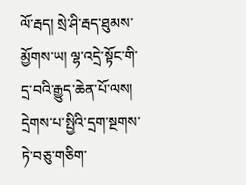ལོ་རྦད། སྲེ་ཤི་རྦད་ཐུམས་མྱོགས་ཡ། ལྷ་འདྲེ་སྟོང་གི་དྲ་བའི་རྒྱུད་ཆེན་པོ་ལས། དྲེགས་པ་སྤྱིའི་དྲག་སྔགས་ཏེ་བཅུ་གཅིག་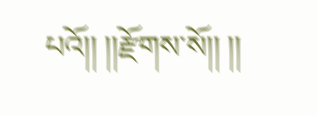པའོ།། །།རྫོགས་སོ།། །།